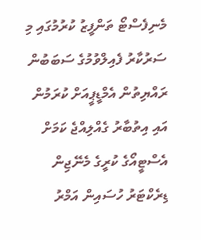މެނިފެސްޓޯ ތަންފީޒު ކުރުމުގައި މި ސަރުކާރު ފެއިލްވުމުގެ ސަބަބުން ރައްޔިތުން އެމްޑީޕީއަށް ކުރަމުން އައި އިތުބާރު ގެއްލިއްޖެ ކަމަށް އެސްޓީއޯގެ ކުރީގެ މެނޭޖިން ޑިރެކްޓަރު ހުސައިން އަމްރު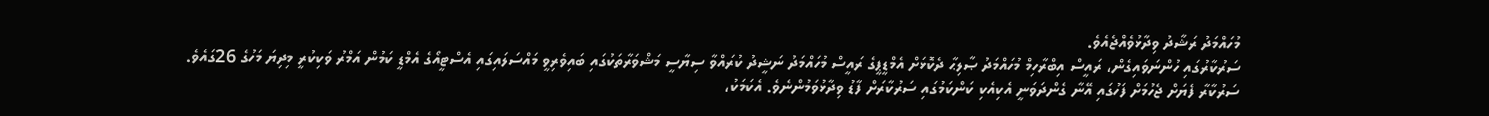މުހައްމަދު ރަޝާދު ވިދާޅުވެއްޖެއެވެ.
ސަރުކާރުގައި ހުންނަވައިގެން، ރައީސް އިބްރާހިމް މުހައްމަދު ޞާލިޙާ ދެކޮޅަށް އެމްޑީޕީގެ ރައީސް މުހައްމަދު ނަޝީދު ކުރައްވާ ސިޔާސީ މަޝްވަރާތަކުގައި ބައިވެރިވީ މައްސަލައިގައި އެސްޓީއޯގެ އެމްޑީ ކަމުން އަމްރު ވަކިކުރީ މިދިޔަ މަހުގެ 26ގައެވެ.
ސަރުކާރާ ފެޔަށް ޖެހުމަށް ފަހުގައި އޭނާ ގެންދަވަނީ އެކިއެކި ކަންކަމުގައި ސަރުކާރަށް ފާޑު ވިދާޅުވަމުންނެވެ. އެކަމަކު،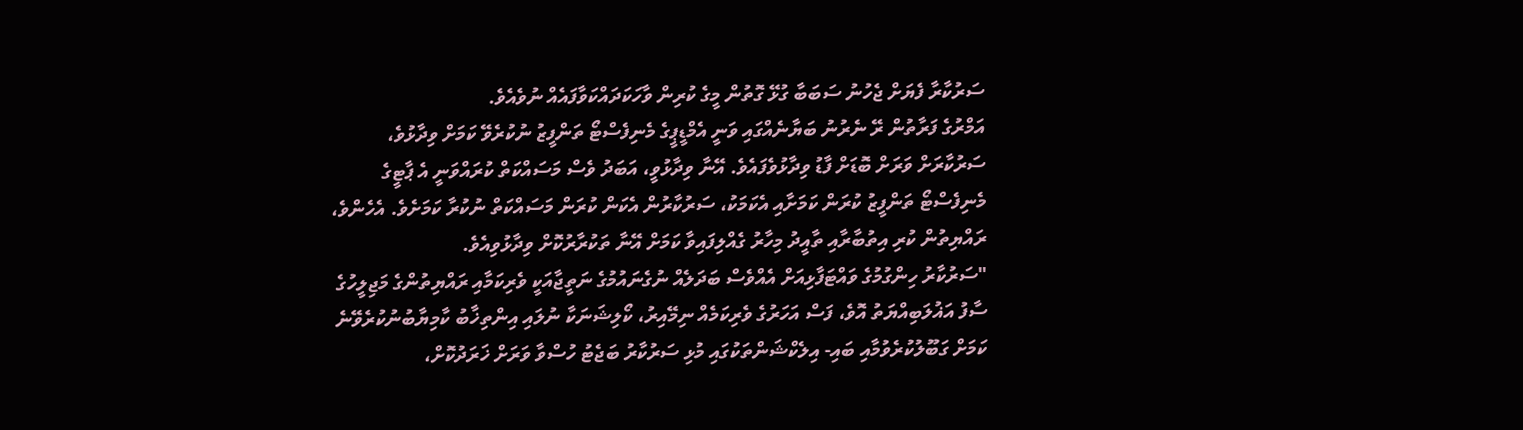ސަރުކާރާ ފެޔަށް ޖެހުނު ސަބަބާ ގުޅޭ ގޮތުން މީގެ ކުރިން ވާހަކަދައްކަވާފައެއް ނުވެއެވެ.
އަމްރުގެ ފަރާތުން ރޭ ނެރުނު ބަޔާނެއްގައި ވަނީ އެމްޑީޕީގެ މެނިފެސްޓޯ ތަންފީޒު ނުކުރެވޭ ކަމަށް ވިދާޅުވެ، ސަރުކާރަށް ވަރަށް ބޮޑަށް ފާޑު ވިދާޅުވެފައެވެ. އޭނާ ވިދާޅުވީ، އަބަދު ވެސް މަސައްކަތް ކުރައްވަނީ އެ ޕާޓީގެ މެނިފެސްޓޯ ތަންފީޒު ކުރަން ކަމަށާއި އެކަމަކު، ސަރުކާރުން އެކަން ކުރަން މަސައްކަތް ނުކުރާ ކަމަށެވެ. އެހެންވެ، ރައްޔިތުން ކުރި އިތުބާރާއި ތާއީދު މިހާރު ގެއްލިފައިވާ ކަމަށް އޭނާ ތަކުރާރުކޮށް ވިދާޅުވިއެވެ.
"ސަރުކާރު ހިންގުމުގެ ވައްޓަފާޅިއަށް އެއްވެސް ބަދަލެއް ނުގެނައުމުގެ ނަތީޖާއަކީ ވެރިކަމާއި ރައްޔިތުންގެ މަޖިލީހުގެ ސާފު އަޣުލަބިއްޔަތު އޮވެ، ފަސް އަހަރުގެ ވެރިކަމެއް ނިމޭއިރު، ކޯލިޝަނަކާ ނުލައި އިންތިޚާބު ކާމިޔާބުނުކުރެވޭނެ ކަމަށް ގަބޫލުކުރެވުމާއި ބައި- އިލެކްޝަންތަކުގައި މުޅި ސަރުކާރު ބަޖެޓު ހުސްވާ ވަރަށް ޚަރަދުކޮށް،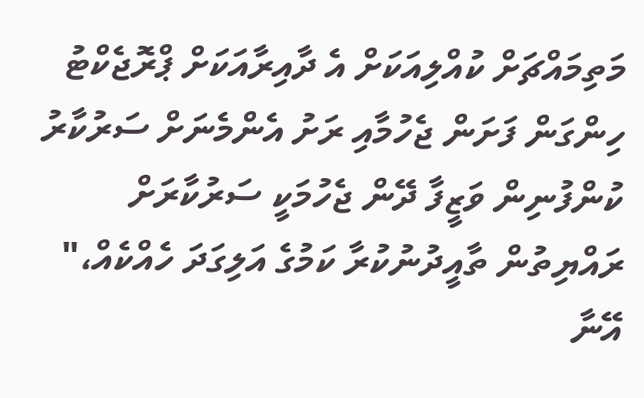މަތިމައްޗަށް ކުއްލިއަކަށް އެ ދާއިރާއަކަށް ޕްރޮޖެކްޓު ހިންގަން ފަށަން ޖެހުމާއި ރަށު އެންމެނަށް ސަރުކާރު ކުންފުނިން ވަޒީފާ ދޭން ޖެހުމަކީ ސަރުކާރަށް ރައްޔިތުން ތާއީދުނުކުރާ ކަމުގެ އަލިގަދަ ހެއްކެއް،" އޭނާ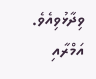ވިދާޅުވިއެވެ.
އަމްރާއި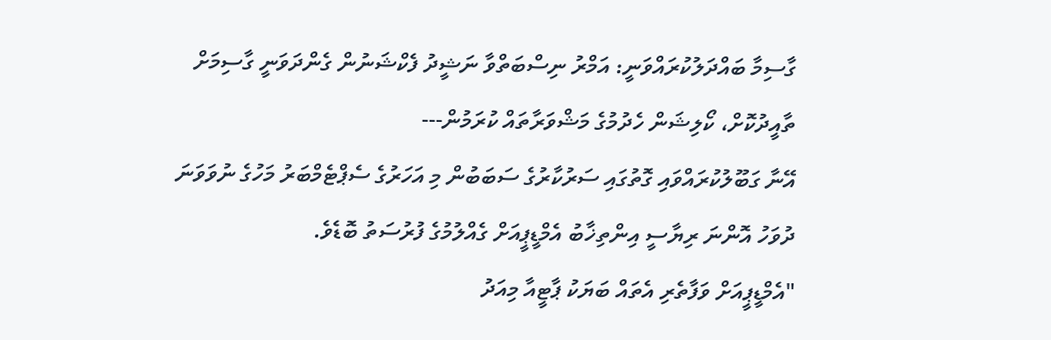ގާސިމާ ބައްދަލުކުރައްވަނީ: އަމްރު ނިސްބަތްވާ ނަޝީދު ފެކްޝަނުން ގެންދަވަނީ ގާސިމަށް ތާއީދުކޮށް، ކޯލިޝަން ހެދުމުގެ މަޝްވަރާތައް ކުރަމުން---
އޭނާ ގަބޫލުކުރައްވައި ގޮތުގައި ސަރުކާރުގެ ސަބަބުން މި އަހަރުގެ ސެޕްޓެމްބަރު މަހުގެ ނުވަވަނަ ދުވަހު އޮންނަ ރިޔާސީ އިންތިޚާބު އެމްޑީޕީއަށް ގެއްލުމުގެ ފުރުސަތު ބޮޑެވެ.
"އެމްޑީޕީއަށް ވަފާތެރި އެތައް ބަޔަކު ޕާޓީއާ މިއަދު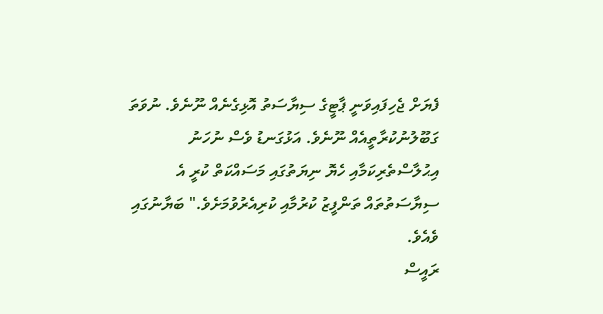ފެޔަށް ޖެހިފައިވަނީ ޕާޓީގެ ސިޔާސަތު އޮޅިގެނެއް ނޫނެވެ. ނުވަތަ ގަބޫލުނުކުރާތީއެއް ނޫނެވެ. އަޅުގަނޑު ވެސް ނުހަނު އިޙުލާސްތެރިކަމާއި ހެޔޮ ނިޔަތުގައި މަސައްކަތް ކުރީ އެ ސިޔާސަތުތައް ތަންފީޒު ކުރުމާއި ކުރިއެރުވުމަށެވެ." ބަޔާނުގައި ވެއެވެ.
ރައީސް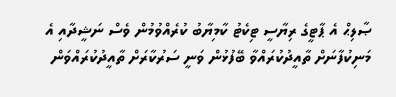ޞާލިޙް އެ ޕާޓީގެ ރިޔާސީ ޓިކެޓު ކާމިޔާބު ކުރެއްވުމުން ވެސް ނަޝީދާއި އެ މަނިކުފާނަށް ތާއީދުކުރައްވާ ބޭފުޅުން ވަނީ ސަރުކާރަށް ތާއީދުކުރައްވަން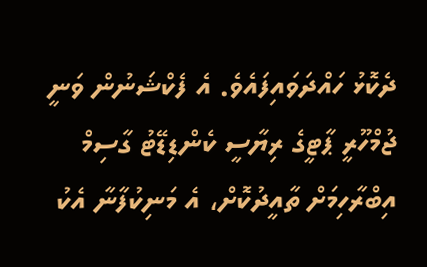ދެކޮޅު ހައްދަވައިފައެވެ. އެ ފެކްޝަނުން ވަނީ ޖުމްހޫރީ ޕާޓީގެ ރިޔާސީ ކެންޑިޑޭޓު ގާސިމް އިބްރާހިމަށް ތާއީދުކޮށް، އެ މަނިކުފާނާ އެކު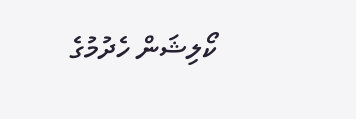ކޯލިޝަން ހެދުމުގެ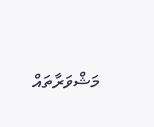މަޝްވަރާތައް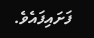ފަށައިފައެވެ.